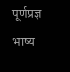पूर्णप्रज्ञ भाष्य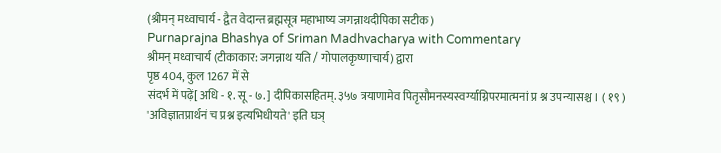(श्रीमन् मध्वाचार्य - द्वैत वेदान्त ब्रह्मसूत्र महाभाष्य जगन्नाथदीपिका सटीक)
Purnaprajna Bhashya of Sriman Madhvacharya with Commentary
श्रीमन् मध्वाचार्य (टीकाकार: जगन्नाथ यति / गोपालकृष्णाचार्य) द्वारा
पृष्ठ 404, कुल 1267 में से
संदर्भ में पढ़ें[ अधि - १. सू - ७. ] दीपिकासहितम्. ३५७ त्रयाणामेव पितृसौमनस्यस्वर्ग्याग्निपरमात्मनां प्र श्न उपन्यासश्च । ( १९ ) 'अविज्ञातप्रार्थनं च प्रश्न इत्यभिधीयते' इति घञ्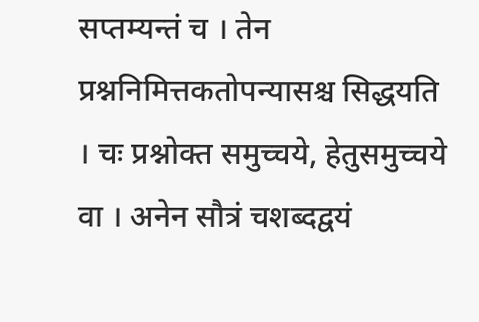सप्तम्यन्तं च । तेन प्रश्ननिमित्तकतोपन्यासश्च सिद्धयति । चः प्रश्नोक्त समुच्चये, हेतुसमुच्चये वा । अनेन सौत्रं चशब्दद्वयं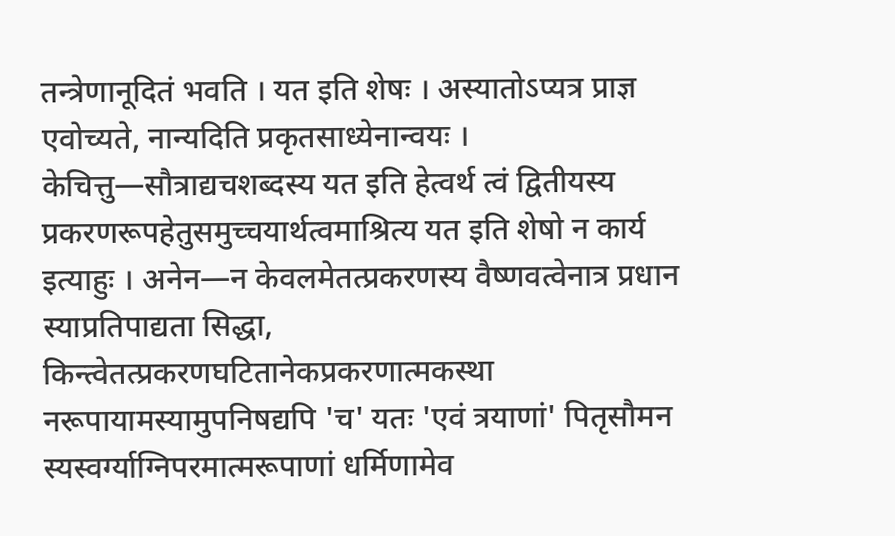तन्त्रेणानूदितं भवति । यत इति शेषः । अस्यातोऽप्यत्र प्राज्ञ एवोच्यते, नान्यदिति प्रकृतसाध्येनान्वयः । केचित्तु—सौत्राद्यचशब्दस्य यत इति हेत्वर्थ त्वं द्वितीयस्य प्रकरणरूपहेतुसमुच्चयार्थत्वमाश्रित्य यत इति शेषो न कार्य इत्याहुः । अनेन—न केवलमेतत्प्रकरणस्य वैष्णवत्वेनात्र प्रधान स्याप्रतिपाद्यता सिद्धा, किन्त्वेतत्प्रकरणघटितानेकप्रकरणात्मकस्था नरूपायामस्यामुपनिषद्यपि 'च' यतः 'एवं त्रयाणां' पितृसौमन स्यस्वर्ग्याग्निपरमात्मरूपाणां धर्मिणामेव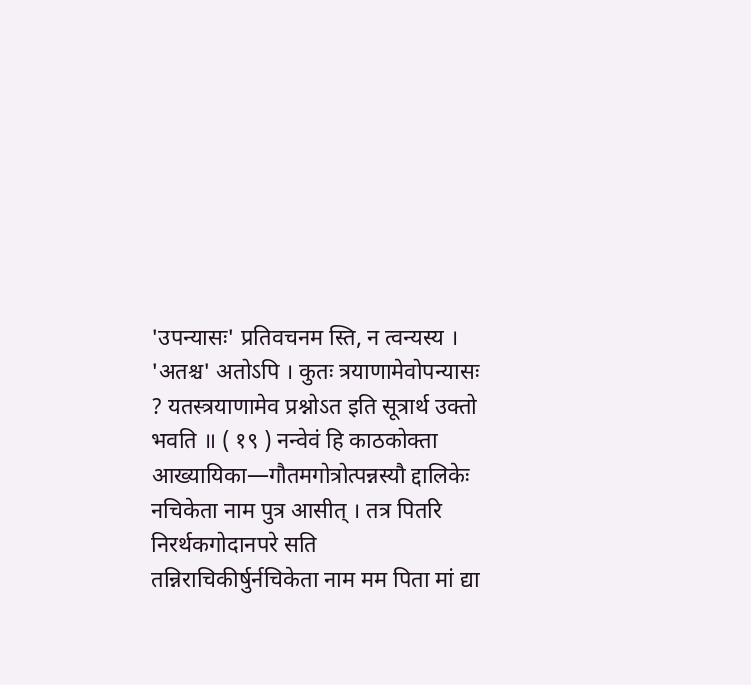'उपन्यासः' प्रतिवचनम स्ति, न त्वन्यस्य । 'अतश्च' अतोऽपि । कुतः त्रयाणामेवोपन्यासः ? यतस्त्रयाणामेव प्रश्नोऽत इति सूत्रार्थ उक्तो भवति ॥ ( १९ ) नन्वेवं हि काठकोक्ता आख्यायिका—गौतमगोत्रोत्पन्नस्यौ द्दालिकेः नचिकेता नाम पुत्र आसीत् । तत्र पितरि निरर्थकगोदानपरे सति तन्निराचिकीर्षुर्नचिकेता नाम मम पिता मां द्या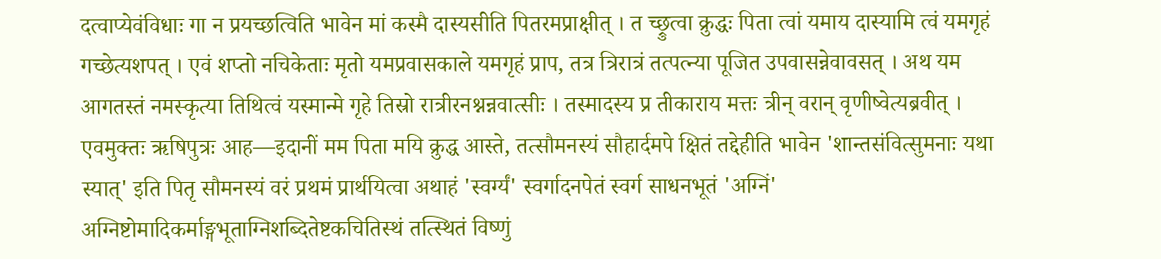दत्वाप्येवंविधाः गा न प्रयच्छत्विति भावेन मां कस्मै दास्यसीति पितरमप्राक्षीत् । त च्छ्रुत्वा क्रुद्धः पिता त्वां यमाय दास्यामि त्वं यमगृहं गच्छेत्यशपत् । एवं शप्तो नचिकेताः मृतो यमप्रवासकाले यमगृहं प्राप, तत्र त्रिरात्रं तत्पत्न्या पूजित उपवासन्नेवावसत् । अथ यम आगतस्तं नमस्कृत्या तिथित्वं यस्मान्मे गृहे तिस्रो रात्रीरनश्नन्नवात्सीः । तस्मादस्य प्र तीकाराय मत्तः त्रीन् वरान् वृणीष्वेत्यब्रवीत् । एवमुक्तः ऋषिपुत्रः आह—इदानीं मम पिता मयि क्रुद्ध आस्ते, तत्सौमनस्यं सौहार्दमपे क्षितं तद्देहीति भावेन 'शान्तसंवित्सुमनाः यथा स्यात्' इति पितृ सौमनस्यं वरं प्रथमं प्रार्थयित्वा अथाहं 'स्वर्ग्यं' स्वर्गादनपेतं स्वर्ग साधनभूतं 'अग्निं' अग्निष्टोमादिकर्माङ्गभूताग्निशब्दितेष्टकचितिस्थं तत्स्थितं विष्णुं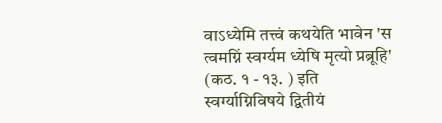वाऽध्येमि तत्त्वं कथयेति भावेन 'स त्वमग्निं स्वर्ग्यम ध्येषि मृत्यो प्रब्रूहि' (कठ. १ - १३. ) इति स्वर्ग्याग्निविषये द्वितीयं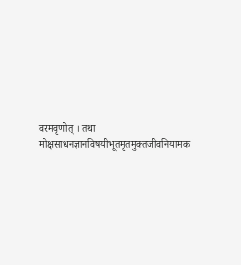वरमवृणोत् । तथा मोक्षसाधनज्ञानविषयीभूतमृतमुक्तजीवनियामक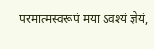परमात्मस्वरूपं मया ऽवश्यं ज्ञेयं,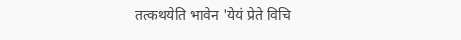तत्कथयेति भावेन 'येयं प्रेते विचि